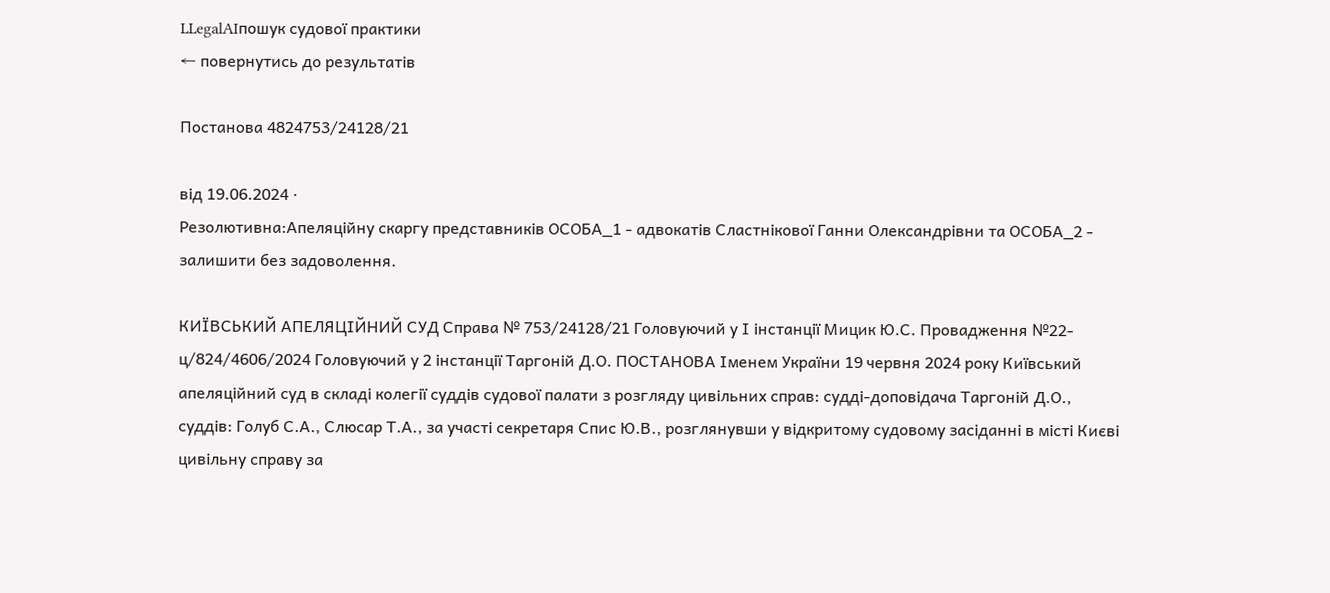LLegalAIпошук судової практики
← повернутись до результатів

Постанова 4824753/24128/21

від 19.06.2024 ·
Резолютивна:Апеляційну скаргу представників ОСОБА_1 - адвокатів Сластнікової Ганни Олександрівни та ОСОБА_2 - залишити без задоволення.

КИЇВСЬКИЙ АПЕЛЯЦІЙНИЙ СУД Справа № 753/24128/21 Головуючий у І інстанції Мицик Ю.С. Провадження №22-ц/824/4606/2024 Головуючий у 2 інстанції Таргоній Д.О. ПОСТАНОВА Іменем України 19 червня 2024 року Київський апеляційний суд в складі колегії суддів судової палати з розгляду цивільних справ: судді-доповідача Таргоній Д.О., суддів: Голуб С.А., Слюсар Т.А., за участі секретаря Спис Ю.В., розглянувши у відкритому судовому засіданні в місті Києві цивільну справу за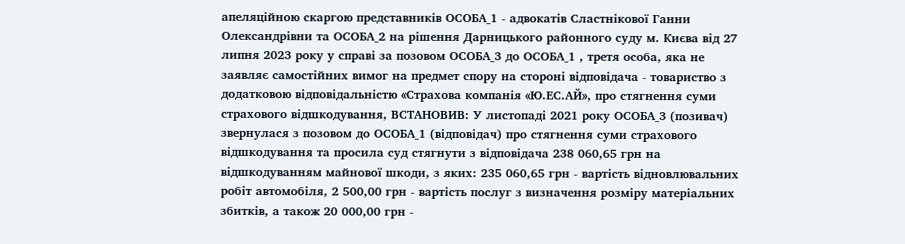апеляційною скаргою представників ОСОБА_1 - адвокатів Сластнікової Ганни Олександрівни та ОСОБА_2 на рішення Дарницького районного суду м. Києва від 27 липня 2023 року у справі за позовом ОСОБА_3 до ОСОБА_1 , третя особа, яка не заявляє самостійних вимог на предмет спору на стороні відповідача - товариство з додатковою відповідальністю «Страхова компанія «Ю.ЕС.АЙ», про стягнення суми страхового відшкодування, ВСТАНОВИВ: У листопаді 2021 року ОСОБА_3 (позивач) звернулася з позовом до ОСОБА_1 (відповідач) про стягнення суми страхового відшкодування та просила суд стягнути з відповідача 238 060,65 грн на відшкодуванням майнової шкоди, з яких: 235 060,65 грн - вартість відновлювальних робіт автомобіля, 2 500,00 грн - вартість послуг з визначення розміру матеріальних збитків, а також 20 000,00 грн -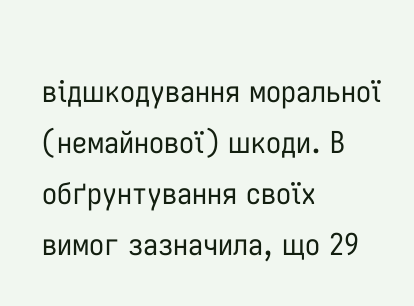відшкодування моральної (немайнової) шкоди. В обґрунтування своїх вимог зазначила, що 29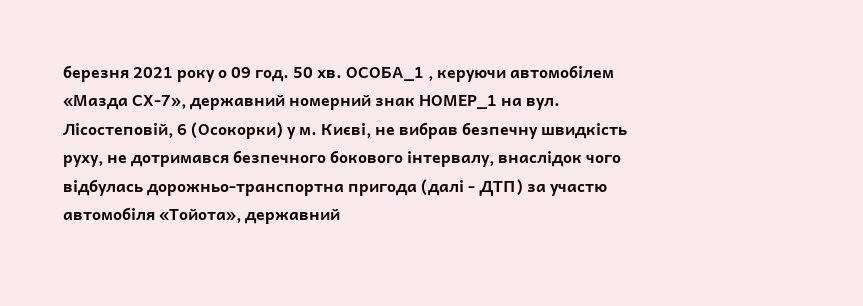березня 2021 року о 09 год. 50 хв. ОСОБА_1 , керуючи автомобілем «Мазда СХ-7», державний номерний знак НОМЕР_1 на вул. Лісостеповій, 6 (Осокорки) у м. Києві, не вибрав безпечну швидкість руху, не дотримався безпечного бокового інтервалу, внаслідок чого відбулась дорожньо-транспортна пригода (далі - ДТП) за участю автомобіля «Тойота», державний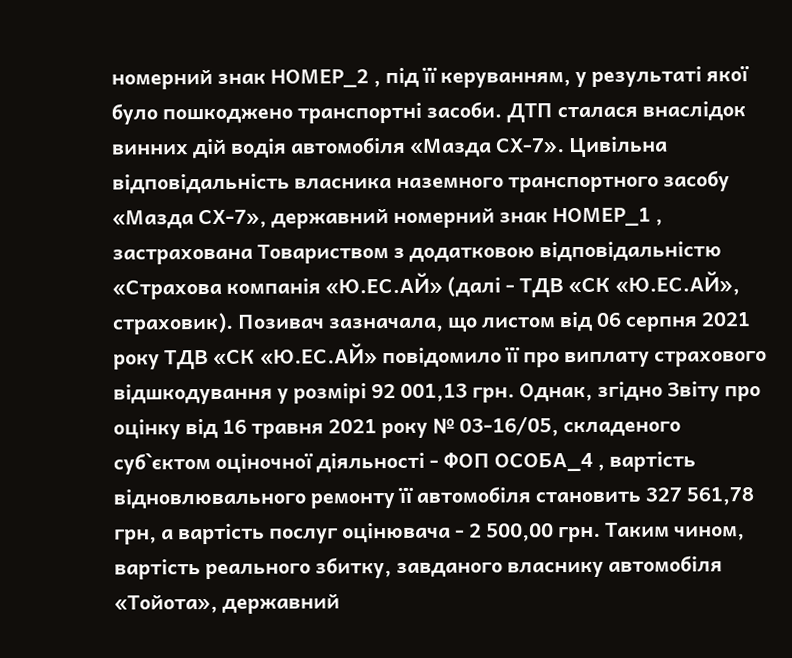номерний знак НОМЕР_2 , під її керуванням, у результаті якої було пошкоджено транспортні засоби. ДТП сталася внаслідок винних дій водія автомобіля «Мазда СХ-7». Цивільна відповідальність власника наземного транспортного засобу «Мазда СХ-7», державний номерний знак НОМЕР_1 , застрахована Товариством з додатковою відповідальністю «Страхова компанія «Ю.ЕС.АЙ» (далі - ТДВ «СК «Ю.ЕС.АЙ», страховик). Позивач зазначала, що листом від 06 серпня 2021 року ТДВ «СК «Ю.ЕС.АЙ» повідомило її про виплату страхового відшкодування у розмірі 92 001,13 грн. Однак, згідно Звіту про оцінку від 16 травня 2021 року № 03-16/05, складеного суб`єктом оціночної діяльності - ФОП ОСОБА_4 , вартість відновлювального ремонту її автомобіля становить 327 561,78 грн, а вартість послуг оцінювача - 2 500,00 грн. Таким чином, вартість реального збитку, завданого власнику автомобіля «Тойота», державний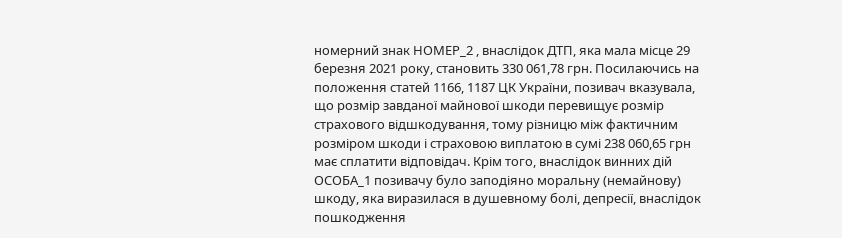номерний знак НОМЕР_2 , внаслідок ДТП, яка мала місце 29 березня 2021 року, становить 330 061,78 грн. Посилаючись на положення статей 1166, 1187 ЦК України, позивач вказувала, що розмір завданої майнової шкоди перевищує розмір страхового відшкодування, тому різницю між фактичним розміром шкоди і страховою виплатою в сумі 238 060,65 грн має сплатити відповідач. Крім того, внаслідок винних дій ОСОБА_1 позивачу було заподіяно моральну (немайнову) шкоду, яка виразилася в душевному болі, депресії, внаслідок пошкодження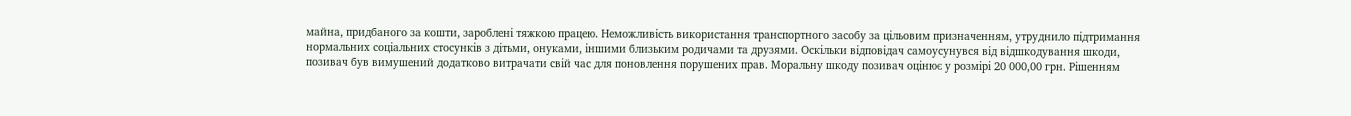майна, придбаного за кошти, зароблені тяжкою працею. Неможливість використання транспортного засобу за цільовим призначенням, утруднило підтримання нормальних соціальних стосунків з дітьми, онуками, іншими близьким родичами та друзями. Оскільки відповідач самоусунувся від відшкодування шкоди, позивач був вимушений додатково витрачати свій час для поновлення порушених прав. Моральну шкоду позивач оцінює у розмірі 20 000,00 грн. Рішенням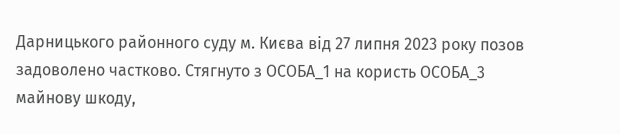Дарницького районного суду м. Києва від 27 липня 2023 року позов задоволено частково. Стягнуто з ОСОБА_1 на користь ОСОБА_3 майнову шкоду,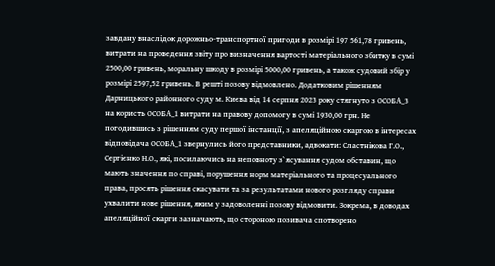завдану внаслідок дорожньо-транспортної пригоди в розмірі 197 561,78 гривень, витрати на проведення звіту про визначення вартості матеріального збитку в сумі 2500,00 гривень, моральну шкоду в розмірі 5000,00 гривень, а також судовий збір у розмірі 2597,52 гривень. В решті позову відмовлено. Додатковим рішенням Дарницького районного суду м. Києва від 14 серпня 2023 року стягнуто з ОСОБА_3 на користь ОСОБА_1 витрати на правову допомогу в сумі 1930,00 грн. Не погодившись з рішенням суду першої інстанції, з апеляційною скаргою в інтересах відповідача ОСОБА_1 звернулись його представники, адвокати: Сластнікова Г.О., Сергієнко Н.О., які, посилаючись на неповноту з`ясування судом обставин, що мають значення по справі, порушення норм матеріального та процесуального права, просять рішення скасувати та за результатами нового розгляду справи ухвалити нове рішення, яким у задоволенні позову відмовити. Зокрема, в доводах апеляційної скарги зазначають, що стороною позивача спотворено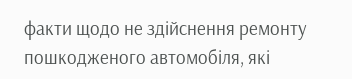факти щодо не здійснення ремонту пошкодженого автомобіля, які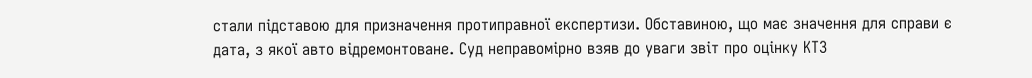стали підставою для призначення протиправної експертизи. Обставиною, що має значення для справи є дата, з якої авто відремонтоване. Суд неправомірно взяв до уваги звіт про оцінку КТЗ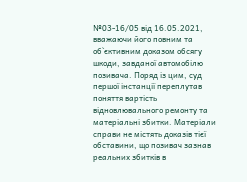№03-16/05 від 16.05.2021, вважаючи його повним та об`єктивним доказом обсягу шкоди, завданої автомобілю позивача. Поряд із цим, суд першої інстанції переплутав поняття вартість відновлювального ремонту та матеріальні збитки. Матеріали справи не містять доказів тієї обставини, що позивач зазнав реальних збитків в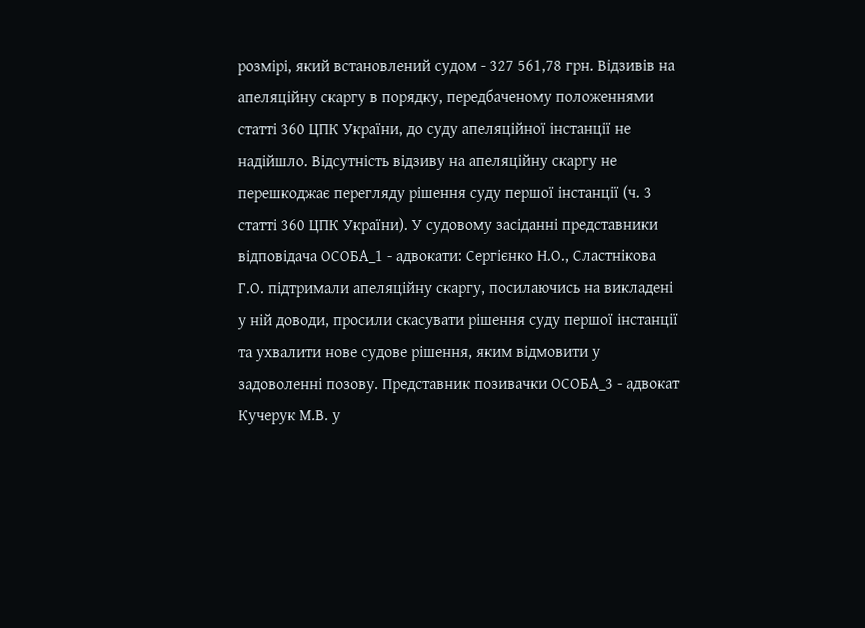розмірі, який встановлений судом - 327 561,78 грн. Відзивів на апеляційну скаргу в порядку, передбаченому положеннями статті 360 ЦПК України, до суду апеляційної інстанції не надійшло. Відсутність відзиву на апеляційну скаргу не перешкоджає перегляду рішення суду першої інстанції (ч. 3 статті 360 ЦПК України). У судовому засіданні представники відповідача ОСОБА_1 - адвокати: Сергієнко Н.О., Сластнікова Г.О. підтримали апеляційну скаргу, посилаючись на викладені у ній доводи, просили скасувати рішення суду першої інстанції та ухвалити нове судове рішення, яким відмовити у задоволенні позову. Представник позивачки ОСОБА_3 - адвокат Кучерук М.В. у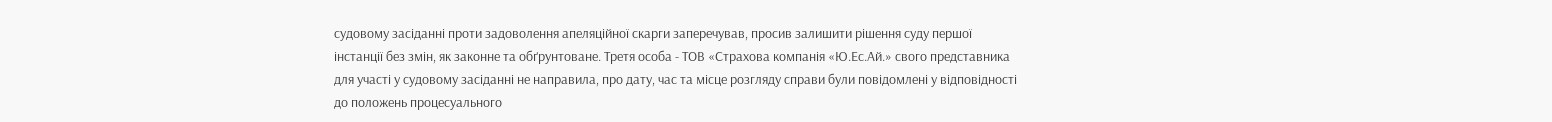судовому засіданні проти задоволення апеляційної скарги заперечував, просив залишити рішення суду першої інстанції без змін, як законне та обґрунтоване. Третя особа - ТОВ «Страхова компанія «Ю.Ес.Ай.» свого представника для участі у судовому засіданні не направила, про дату, час та місце розгляду справи були повідомлені у відповідності до положень процесуального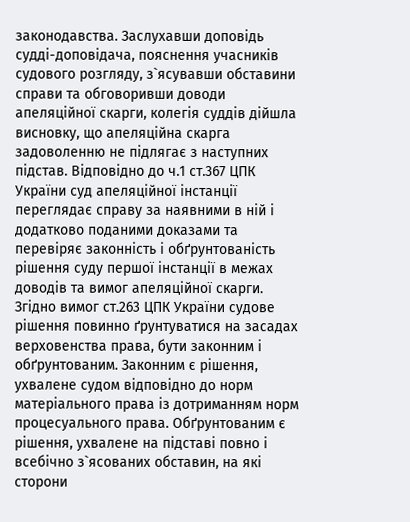законодавства. Заслухавши доповідь судді-доповідача, пояснення учасників судового розгляду, з`ясувавши обставини справи та обговоривши доводи апеляційної скарги, колегія суддів дійшла висновку, що апеляційна скарга задоволенню не підлягає з наступних підстав. Відповідно до ч.1 ст.367 ЦПК України суд апеляційної інстанції переглядає справу за наявними в ній і додатково поданими доказами та перевіряє законність і обґрунтованість рішення суду першої інстанції в межах доводів та вимог апеляційної скарги. Згідно вимог ст.263 ЦПК України судове рішення повинно ґрунтуватися на засадах верховенства права, бути законним і обґрунтованим. Законним є рішення, ухвалене судом відповідно до норм матеріального права із дотриманням норм процесуального права. Обґрунтованим є рішення, ухвалене на підставі повно і всебічно з`ясованих обставин, на які сторони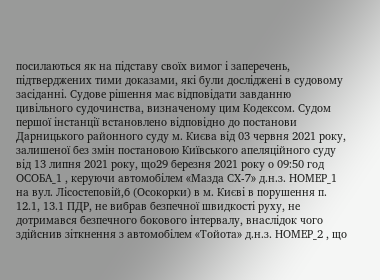посилаються як на підставу своїх вимог і заперечень, підтверджених тими доказами, які були досліджені в судовому засіданні. Судове рішення має відповідати завданню цивільного судочинства, визначеному цим Кодексом. Судом першої інстанції встановлено відповідно до постанови Дарницького районного суду м. Києва від 03 червня 2021 року, залишеної без змін постановою Київського апеляційного суду від 13 липня 2021 року, що29 березня 2021 року о 09:50 год ОСОБА_1 , керуючи автомобілем «Мазда СХ-7» д.н.з. НОМЕР_1 на вул. Лісостеповій,6 (Осокорки) в м. Києві в порушення п. 12.1, 13.1 ПДР, не вибрав безпечної швидкості руху, не дотримався безпечного бокового інтервалу, внаслідок чого здійснив зіткнення з автомобілем «Тойота» д.н.з. НОМЕР_2 , що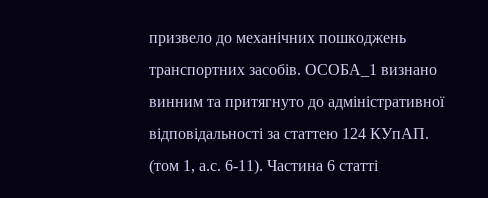призвело до механічних пошкоджень транспортних засобів. ОСОБА_1 визнано винним та притягнуто до адміністративної відповідальності за статтею 124 КУпАП. (том 1, а.с. 6-11). Частина 6 статті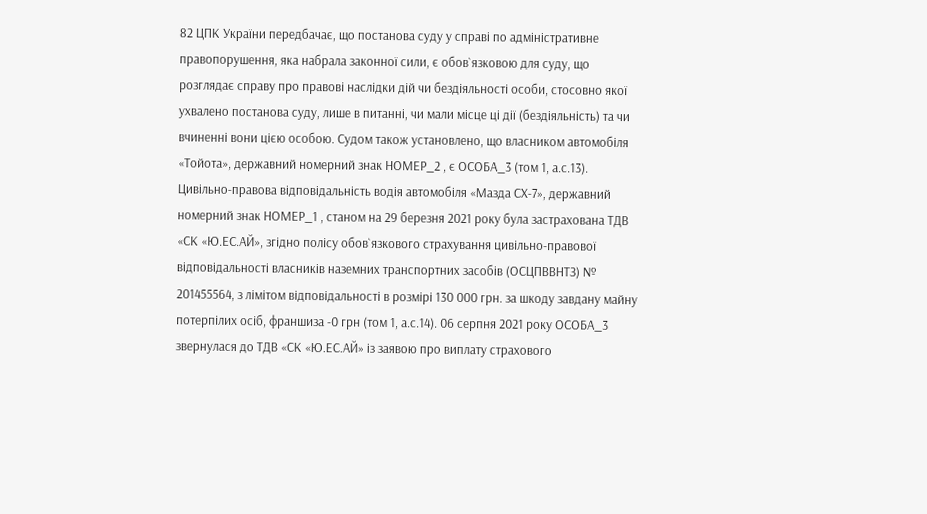82 ЦПК України передбачає, що постанова суду у справі по адміністративне правопорушення, яка набрала законної сили, є обов`язковою для суду, що розглядає справу про правові наслідки дій чи бездіяльності особи, стосовно якої ухвалено постанова суду, лише в питанні, чи мали місце ці дії (бездіяльність) та чи вчиненні вони цією особою. Судом також установлено, що власником автомобіля «Тойота», державний номерний знак НОМЕР_2 , є ОСОБА_3 (том 1, а.с.13). Цивільно-правова відповідальність водія автомобіля «Мазда СХ-7», державний номерний знак НОМЕР_1 , станом на 29 березня 2021 року була застрахована ТДВ «СК «Ю.ЕС.АЙ», згідно полісу обов`язкового страхування цивільно-правової відповідальності власників наземних транспортних засобів (ОСЦПВВНТЗ) № 201455564, з лімітом відповідальності в розмірі 130 000 грн. за шкоду завдану майну потерпілих осіб, франшиза -0 грн (том 1, а.с.14). 06 серпня 2021 року ОСОБА_3 звернулася до ТДВ «СК «Ю.ЕС.АЙ» із заявою про виплату страхового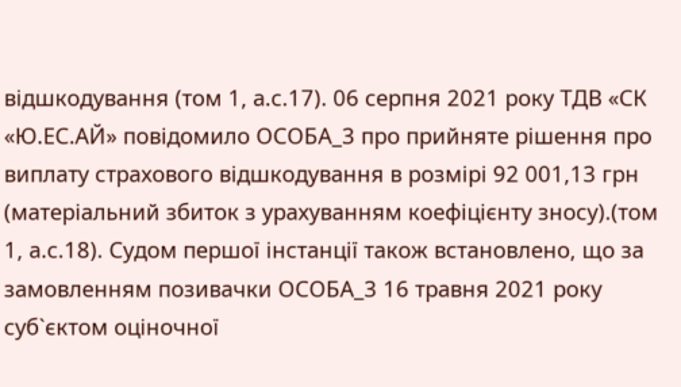відшкодування (том 1, а.с.17). 06 серпня 2021 року ТДВ «СК «Ю.ЕС.АЙ» повідомило ОСОБА_3 про прийняте рішення про виплату страхового відшкодування в розмірі 92 001,13 грн (матеріальний збиток з урахуванням коефіцієнту зносу).(том 1, а.с.18). Судом першої інстанції також встановлено, що за замовленням позивачки ОСОБА_3 16 травня 2021 року суб`єктом оціночної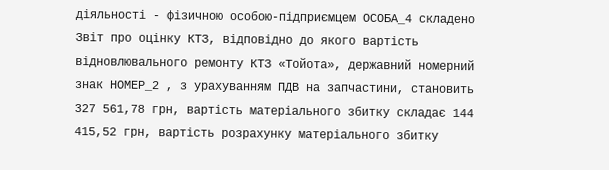діяльності - фізичною особою-підприємцем ОСОБА_4 складено Звіт про оцінку КТЗ, відповідно до якого вартість відновлювального ремонту КТЗ «Тойота», державний номерний знак НОМЕР_2 , з урахуванням ПДВ на запчастини, становить 327 561,78 грн, вартість матеріального збитку складає 144 415,52 грн, вартість розрахунку матеріального збитку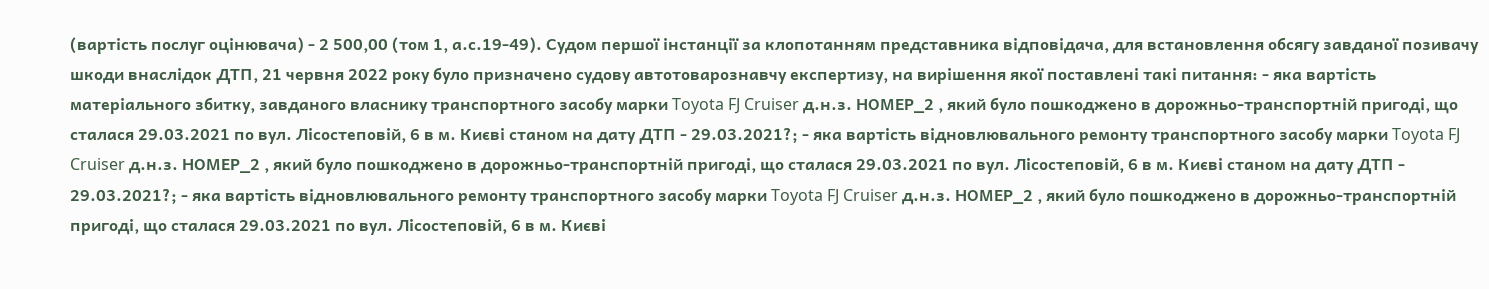(вартість послуг оцінювача) - 2 500,00 (том 1, а.с.19-49). Судом першої інстанції за клопотанням представника відповідача, для встановлення обсягу завданої позивачу шкоди внаслідок ДТП, 21 червня 2022 року було призначено судову автотоварознавчу експертизу, на вирішення якої поставлені такі питання: - яка вартість матеріального збитку, завданого власнику транспортного засобу марки Toyota FJ Cruiser д.н.з. НОМЕР_2 , який було пошкоджено в дорожньо-транспортній пригоді, що сталася 29.03.2021 по вул. Лісостеповій, 6 в м. Києві станом на дату ДТП - 29.03.2021?; - яка вартість відновлювального ремонту транспортного засобу марки Toyota FJ Cruiser д.н.з. НОМЕР_2 , який було пошкоджено в дорожньо-транспортній пригоді, що сталася 29.03.2021 по вул. Лісостеповій, 6 в м. Києві станом на дату ДТП - 29.03.2021?; - яка вартість відновлювального ремонту транспортного засобу марки Toyota FJ Cruiser д.н.з. НОМЕР_2 , який було пошкоджено в дорожньо-транспортній пригоді, що сталася 29.03.2021 по вул. Лісостеповій, 6 в м. Києві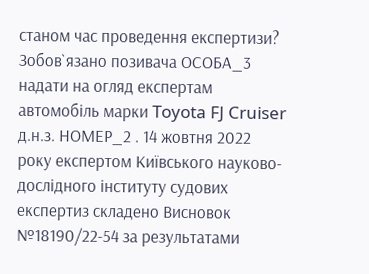станом час проведення експертизи? Зобов`язано позивача ОСОБА_3 надати на огляд експертам автомобіль марки Toyota FJ Cruiser д.н.з. НОМЕР_2 . 14 жовтня 2022 року експертом Київського науково-дослідного інституту судових експертиз складено Висновок №18190/22-54 за результатами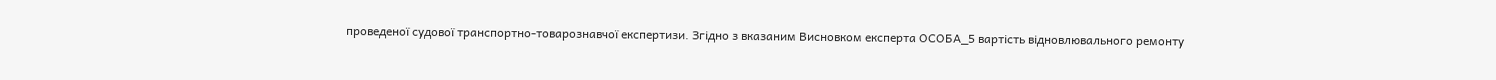проведеної судової транспортно-товарознавчої експертизи. Згідно з вказаним Висновком експерта ОСОБА_5 вартість відновлювального ремонту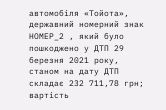автомобіля «Тойота», державний номерний знак НОМЕР_2 , який було пошкоджено у ДТП 29 березня 2021 року, станом на дату ДТП складає 232 711,78 грн; вартість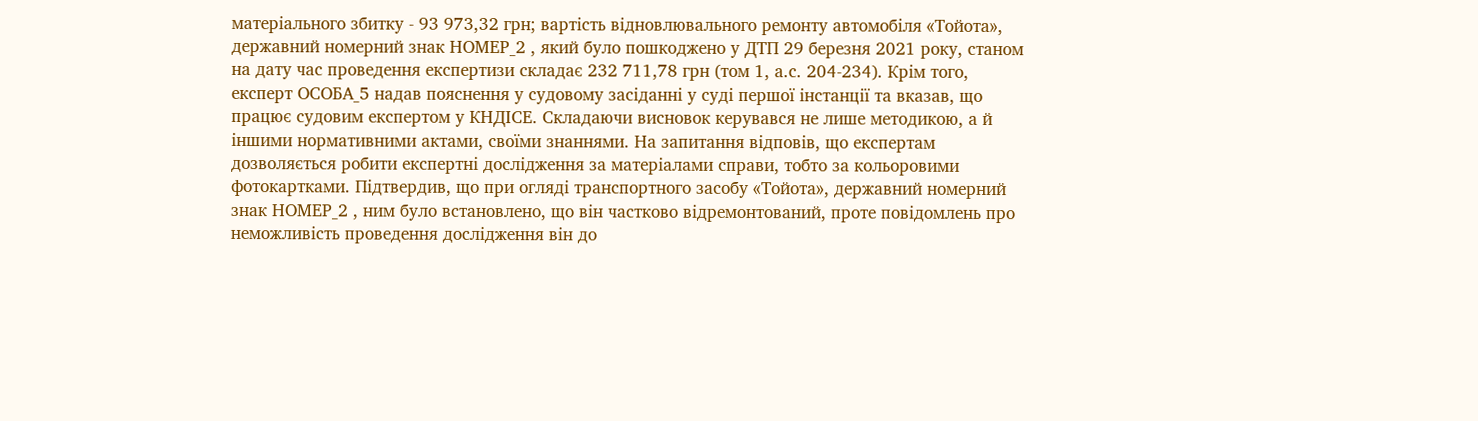матеріального збитку - 93 973,32 грн; вартість відновлювального ремонту автомобіля «Тойота», державний номерний знак НОМЕР_2 , який було пошкоджено у ДТП 29 березня 2021 року, станом на дату час проведення експертизи складає 232 711,78 грн (том 1, а.с. 204-234). Крім того, експерт ОСОБА_5 надав пояснення у судовому засіданні у суді першої інстанції та вказав, що працює судовим експертом у КНДІСЕ. Складаючи висновок керувався не лише методикою, а й іншими нормативними актами, своїми знаннями. На запитання відповів, що експертам дозволяється робити експертні дослідження за матеріалами справи, тобто за кольоровими фотокартками. Підтвердив, що при огляді транспортного засобу «Тойота», державний номерний знак НОМЕР_2 , ним було встановлено, що він частково відремонтований, проте повідомлень про неможливість проведення дослідження він до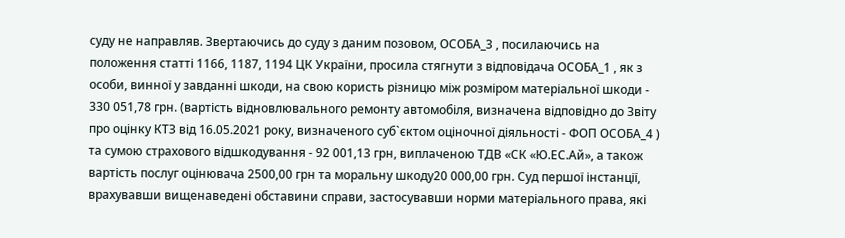суду не направляв. Звертаючись до суду з даним позовом, ОСОБА_3 , посилаючись на положення статті 1166, 1187, 1194 ЦК України, просила стягнути з відповідача ОСОБА_1 , як з особи, винної у завданні шкоди, на свою користь різницю між розміром матеріальної шкоди - 330 051,78 грн. (вартість відновлювального ремонту автомобіля, визначена відповідно до Звіту про оцінку КТЗ від 16.05.2021 року, визначеного суб`єктом оціночної діяльності - ФОП ОСОБА_4 ) та сумою страхового відшкодування - 92 001,13 грн, виплаченою ТДВ «СК «Ю.ЕС.Ай», а також вартість послуг оцінювача 2500,00 грн та моральну шкоду20 000,00 грн. Суд першої інстанції, врахувавши вищенаведені обставини справи, застосувавши норми матеріального права, які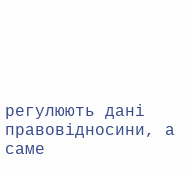регулюють дані правовідносини, а саме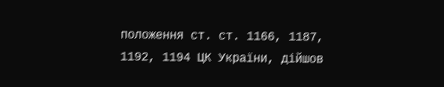положення ст. ст. 1166, 1187, 1192, 1194 ЦК України, дійшов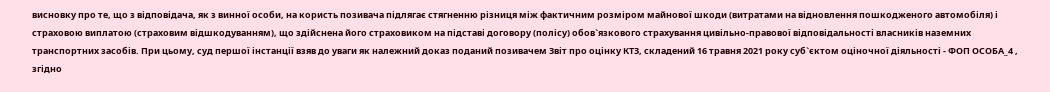висновку про те, що з відповідача, як з винної особи, на користь позивача підлягає стягненню різниця між фактичним розміром майнової шкоди (витратами на відновлення пошкодженого автомобіля) і страховою виплатою (страховим відшкодуванням), що здійснена його страховиком на підставі договору (полісу) обов`язкового страхування цивільно-правової відповідальності власників наземних транспортних засобів. При цьому, суд першої інстанції взяв до уваги як належний доказ поданий позивачем Звіт про оцінку КТЗ, складений 16 травня 2021 року суб`єктом оціночної діяльності - ФОП ОСОБА_4 , згідно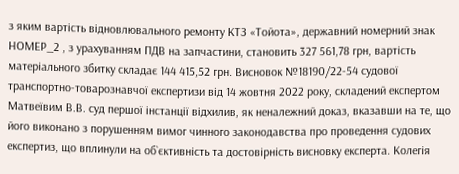з яким вартість відновлювального ремонту КТЗ «Тойота», державний номерний знак НОМЕР_2 , з урахуванням ПДВ на запчастини, становить 327 561,78 грн, вартість матеріального збитку складає 144 415,52 грн. Висновок №18190/22-54 судової транспортно-товарознавчої експертизи від 14 жовтня 2022 року, складений експертом Матвеївим В.В. суд першої інстанції відхилив, як неналежний доказ, вказавши на те, що його виконано з порушенням вимог чинного законодавства про проведення судових експертиз, що вплинули на об`єктивність та достовірність висновку експерта. Колегія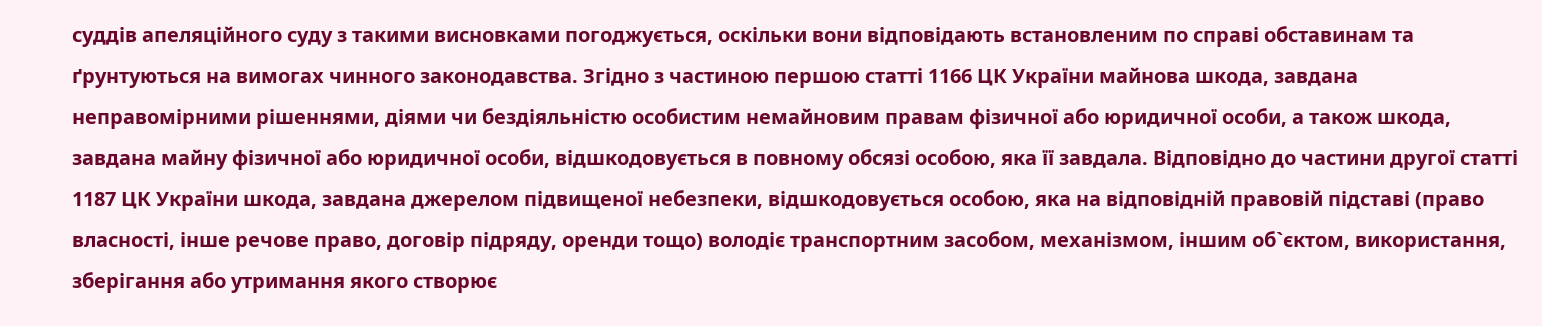суддів апеляційного суду з такими висновками погоджується, оскільки вони відповідають встановленим по справі обставинам та ґрунтуються на вимогах чинного законодавства. Згідно з частиною першою статті 1166 ЦК України майнова шкода, завдана неправомірними рішеннями, діями чи бездіяльністю особистим немайновим правам фізичної або юридичної особи, а також шкода, завдана майну фізичної або юридичної особи, відшкодовується в повному обсязі особою, яка її завдала. Відповідно до частини другої статті 1187 ЦК України шкода, завдана джерелом підвищеної небезпеки, відшкодовується особою, яка на відповідній правовій підставі (право власності, інше речове право, договір підряду, оренди тощо) володіє транспортним засобом, механізмом, іншим об`єктом, використання, зберігання або утримання якого створює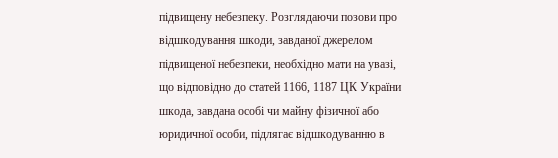підвищену небезпеку. Розглядаючи позови про відшкодування шкоди, завданої джерелом підвищеної небезпеки, необхідно мати на увазі, що відповідно до статей 1166, 1187 ЦК України шкода, завдана особі чи майну фізичної або юридичної особи, підлягає відшкодуванню в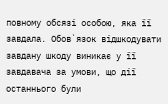повному обсязі особою, яка її завдала. Обов`язок відшкодувати завдану шкоду виникає у її завдавача за умови, що дії останнього були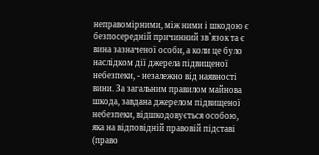неправомірними, між ними і шкодою є безпосередній причинний зв`язок та є вина зазначеної особи, а коли це було наслідком дії джерела підвищеної небезпеки, - незалежно від наявності вини. За загальним правилом майнова шкода, завдана джерелом підвищеної небезпеки, відшкодовується особою, яка на відповідній правовій підставі (право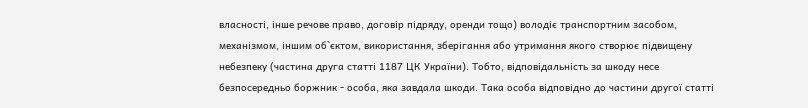власності, інше речове право, договір підряду, оренди тощо) володіє транспортним засобом, механізмом, іншим об`єктом, використання, зберігання або утримання якого створює підвищену небезпеку (частина друга статті 1187 ЦК України). Тобто, відповідальність за шкоду несе безпосередньо боржник - особа, яка завдала шкоди. Така особа відповідно до частини другої статті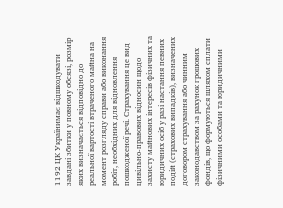1192 ЦК Українимає відшкодувати завдані збитки у повному обсязі, розмір яких визначається відповідно до реальної вартості втраченого майна на момент розгляду справи або виконання робіт, необхідних для відновлення пошкодженої речі. Страхування це вид цивільно-правових відносин щодо захисту майнових інтересів фізичних та юридичних осіб у разі настання певних подій (страхових випадків), визначених договором страхування або чинним законодавством за рахунок грошових фондів, що формуються шляхом сплати фізичними особами та юридичними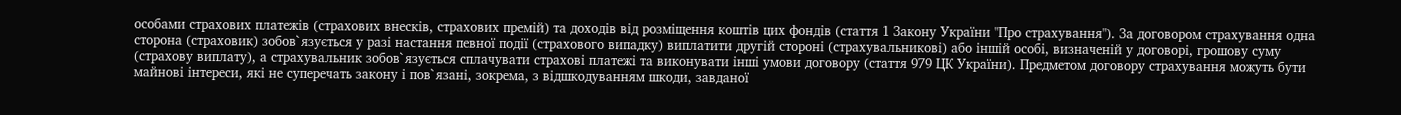особами страхових платежів (страхових внесків, страхових премій) та доходів від розміщення коштів цих фондів (стаття 1 Закону України "Про страхування"). За договором страхування одна сторона (страховик) зобов`язується у разі настання певної події (страхового випадку) виплатити другій стороні (страхувальникові) або іншій особі, визначеній у договорі, грошову суму (страхову виплату), а страхувальник зобов`язується сплачувати страхові платежі та виконувати інші умови договору (стаття 979 ЦК України). Предметом договору страхування можуть бути майнові інтереси, які не суперечать закону і пов`язані, зокрема, з відшкодуванням шкоди, завданої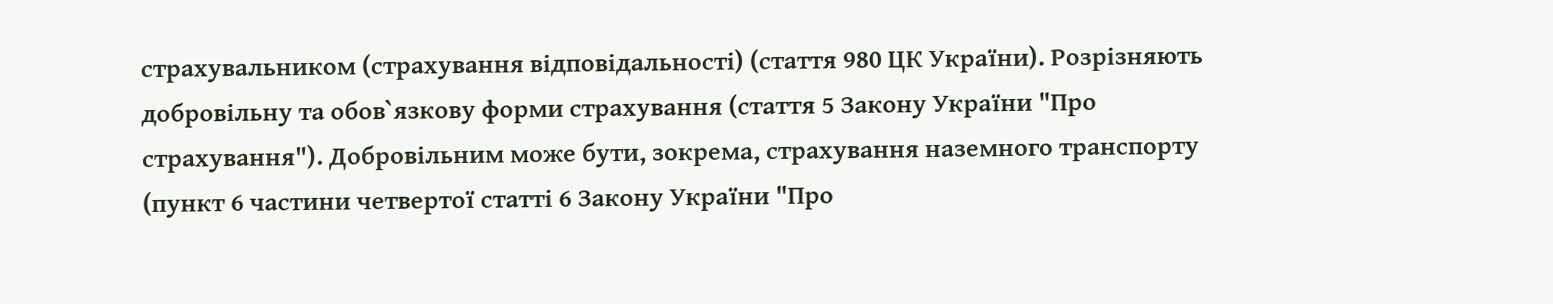страхувальником (страхування відповідальності) (стаття 980 ЦК України). Розрізняють добровільну та обов`язкову форми страхування (стаття 5 Закону України "Про страхування"). Добровільним може бути, зокрема, страхування наземного транспорту (пункт 6 частини четвертої статті 6 Закону України "Про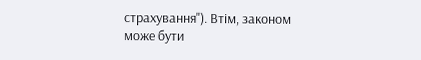страхування"). Втім, законом може бути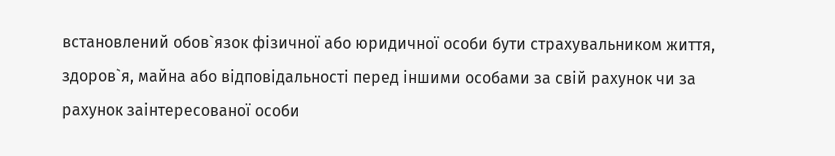встановлений обов`язок фізичної або юридичної особи бути страхувальником життя, здоров`я, майна або відповідальності перед іншими особами за свій рахунок чи за рахунок заінтересованої особи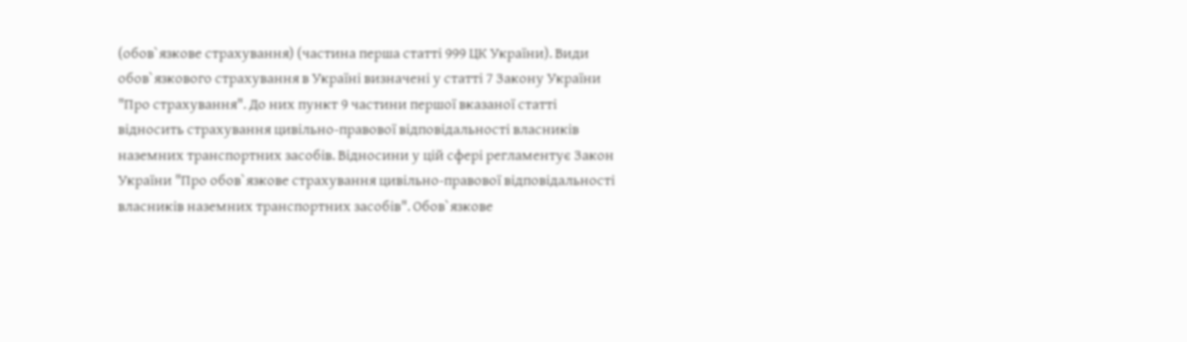(обов`язкове страхування) (частина перша статті 999 ЦК України). Види обов`язкового страхування в Україні визначені у статті 7 Закону України "Про страхування". До них пункт 9 частини першої вказаної статті відносить страхування цивільно-правової відповідальності власників наземних транспортних засобів. Відносини у цій сфері регламентує Закон України "Про обов`язкове страхування цивільно-правової відповідальності власників наземних транспортних засобів". Обов`язкове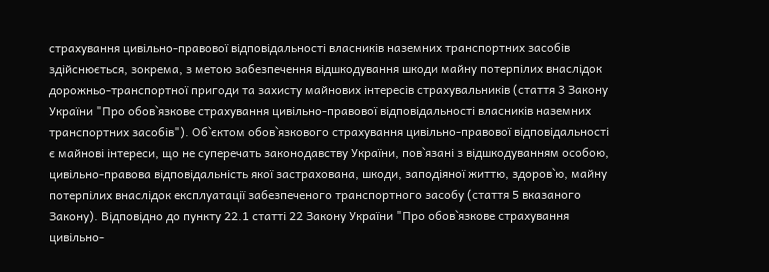страхування цивільно-правової відповідальності власників наземних транспортних засобів здійснюється, зокрема, з метою забезпечення відшкодування шкоди майну потерпілих внаслідок дорожньо-транспортної пригоди та захисту майнових інтересів страхувальників (стаття 3 Закону України "Про обов`язкове страхування цивільно-правової відповідальності власників наземних транспортних засобів"). Об`єктом обов`язкового страхування цивільно-правової відповідальності є майнові інтереси, що не суперечать законодавству України, пов`язані з відшкодуванням особою, цивільно-правова відповідальність якої застрахована, шкоди, заподіяної життю, здоров`ю, майну потерпілих внаслідок експлуатації забезпеченого транспортного засобу (стаття 5 вказаного Закону). Відповідно до пункту 22.1 статті 22 Закону України "Про обов`язкове страхування цивільно-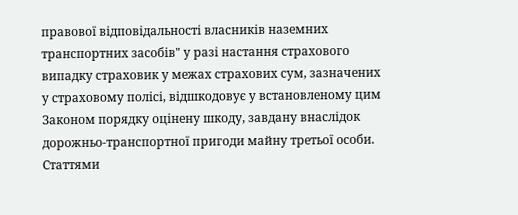правової відповідальності власників наземних транспортних засобів" у разі настання страхового випадку страховик у межах страхових сум, зазначених у страховому полісі, відшкодовує у встановленому цим Законом порядку оцінену шкоду, завдану внаслідок дорожньо-транспортної пригоди майну третьої особи. Статтями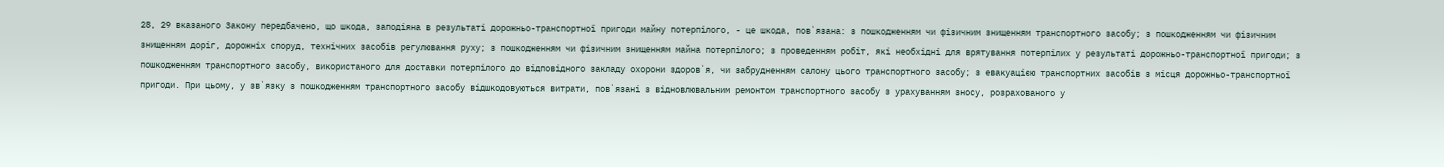28, 29 вказаного Закону передбачено, що шкода, заподіяна в результаті дорожньо-транспортної пригоди майну потерпілого, - це шкода, пов`язана: з пошкодженням чи фізичним знищенням транспортного засобу; з пошкодженням чи фізичним знищенням доріг, дорожніх споруд, технічних засобів регулювання руху; з пошкодженням чи фізичним знищенням майна потерпілого; з проведенням робіт, які необхідні для врятування потерпілих у результаті дорожньо-транспортної пригоди; з пошкодженням транспортного засобу, використаного для доставки потерпілого до відповідного закладу охорони здоров`я, чи забрудненням салону цього транспортного засобу; з евакуацією транспортних засобів з місця дорожньо-транспортної пригоди. При цьому, у зв`язку з пошкодженням транспортного засобу відшкодовуються витрати, пов`язані з відновлювальним ремонтом транспортного засобу з урахуванням зносу, розрахованого у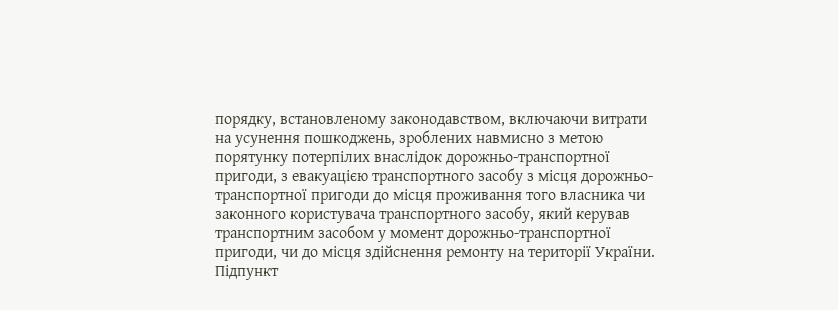порядку, встановленому законодавством, включаючи витрати на усунення пошкоджень, зроблених навмисно з метою порятунку потерпілих внаслідок дорожньо-транспортної пригоди, з евакуацією транспортного засобу з місця дорожньо-транспортної пригоди до місця проживання того власника чи законного користувача транспортного засобу, який керував транспортним засобом у момент дорожньо-транспортної пригоди, чи до місця здійснення ремонту на території України. Підпункт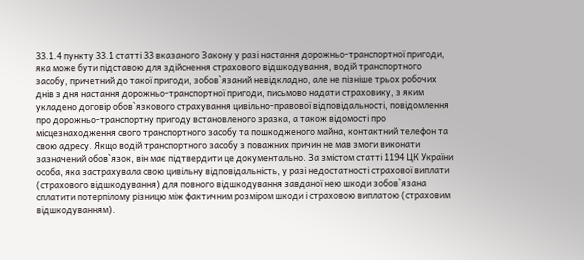33.1.4 пункту 33.1 статті 33 вказаного Закону у разі настання дорожньо-транспортної пригоди, яка може бути підставою для здійснення страхового відшкодування, водій транспортного засобу, причетний до такої пригоди, зобов`язаний невідкладно, але не пізніше трьох робочих днів з дня настання дорожньо-транспортної пригоди, письмово надати страховику, з яким укладено договір обов`язкового страхування цивільно-правової відповідальності, повідомлення про дорожньо-транспортну пригоду встановленого зразка, а також відомості про місцезнаходження свого транспортного засобу та пошкодженого майна, контактний телефон та свою адресу. Якщо водій транспортного засобу з поважних причин не мав змоги виконати зазначений обов`язок, він має підтвердити це документально. За змістом статті 1194 ЦК України особа, яка застрахувала свою цивільну відповідальність, у разі недостатності страхової виплати (страхового відшкодування) для повного відшкодування завданої нею шкоди зобов`язана сплатити потерпілому різницю між фактичним розміром шкоди і страховою виплатою (страховим відшкодуванням).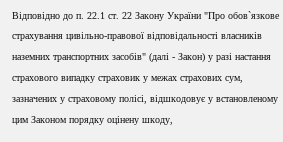Відповідно до п. 22.1 ст. 22 Закону України "Про обов`язкове страхування цивільно-правової відповідальності власників наземних транспортних засобів" (далі - Закон) у разі настання страхового випадку страховик у межах страхових сум, зазначених у страховому полісі, відшкодовує у встановленому цим Законом порядку оцінену шкоду,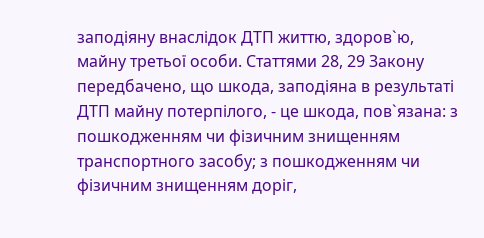заподіяну внаслідок ДТП життю, здоров`ю, майну третьої особи. Статтями 28, 29 Закону передбачено, що шкода, заподіяна в результаті ДТП майну потерпілого, - це шкода, пов`язана: з пошкодженням чи фізичним знищенням транспортного засобу; з пошкодженням чи фізичним знищенням доріг,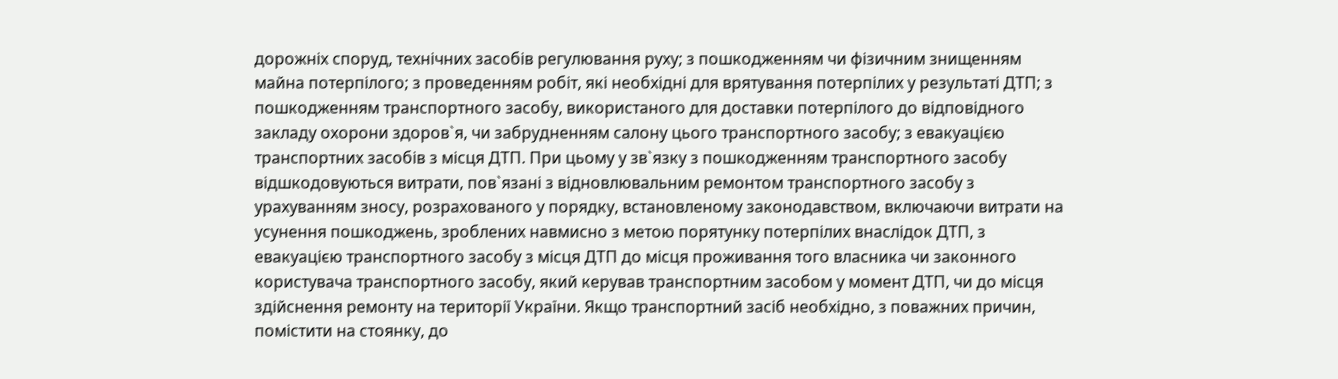дорожніх споруд, технічних засобів регулювання руху; з пошкодженням чи фізичним знищенням майна потерпілого; з проведенням робіт, які необхідні для врятування потерпілих у результаті ДТП; з пошкодженням транспортного засобу, використаного для доставки потерпілого до відповідного закладу охорони здоров`я, чи забрудненням салону цього транспортного засобу; з евакуацією транспортних засобів з місця ДТП. При цьому у зв`язку з пошкодженням транспортного засобу відшкодовуються витрати, пов`язані з відновлювальним ремонтом транспортного засобу з урахуванням зносу, розрахованого у порядку, встановленому законодавством, включаючи витрати на усунення пошкоджень, зроблених навмисно з метою порятунку потерпілих внаслідок ДТП, з евакуацією транспортного засобу з місця ДТП до місця проживання того власника чи законного користувача транспортного засобу, який керував транспортним засобом у момент ДТП, чи до місця здійснення ремонту на території України. Якщо транспортний засіб необхідно, з поважних причин, помістити на стоянку, до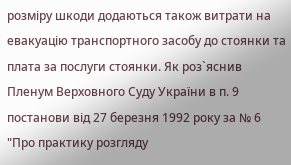розміру шкоди додаються також витрати на евакуацію транспортного засобу до стоянки та плата за послуги стоянки. Як роз`яснив Пленум Верховного Суду України в п. 9 постанови від 27 березня 1992 року за № 6 "Про практику розгляду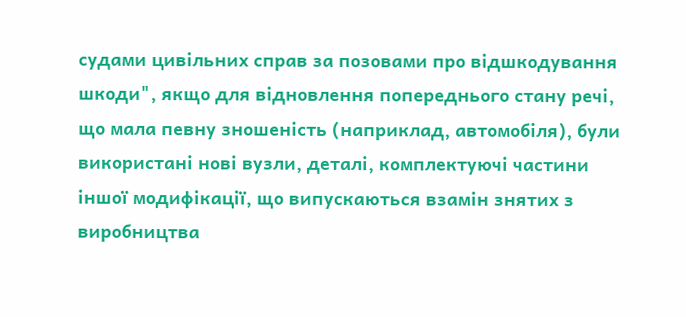судами цивільних справ за позовами про відшкодування шкоди", якщо для відновлення попереднього стану речі, що мала певну зношеність (наприклад, автомобіля), були використані нові вузли, деталі, комплектуючі частини іншої модифікації, що випускаються взамін знятих з виробництва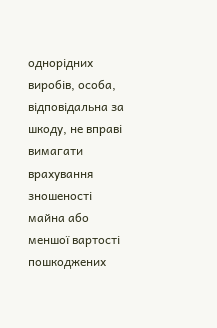однорідних виробів, особа, відповідальна за шкоду, не вправі вимагати врахування зношеності майна або меншої вартості пошкоджених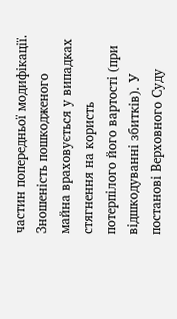частин попередньої модифікації. Зношеність пошкодженого майна враховується у випадках стягнення на користь потерпілого його вартості (при відшкодуванні збитків). У постанові Верховного Суду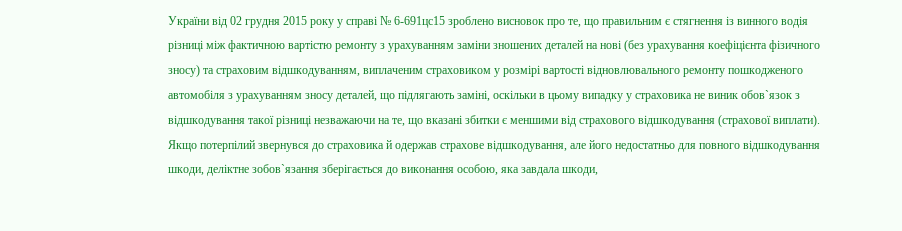України від 02 грудня 2015 року у справі № 6-691цс15 зроблено висновок про те, що правильним є стягнення із винного водія різниці між фактичною вартістю ремонту з урахуванням заміни зношених деталей на нові (без урахування коефіцієнта фізичного зносу) та страховим відшкодуванням, виплаченим страховиком у розмірі вартості відновлювального ремонту пошкодженого автомобіля з урахуванням зносу деталей, що підлягають заміні, оскільки в цьому випадку у страховика не виник обов`язок з відшкодування такої різниці незважаючи на те, що вказані збитки є меншими від страхового відшкодування (страхової виплати). Якщо потерпілий звернувся до страховика й одержав страхове відшкодування, але його недостатньо для повного відшкодування шкоди, деліктне зобов`язання зберігається до виконання особою, яка завдала шкоди,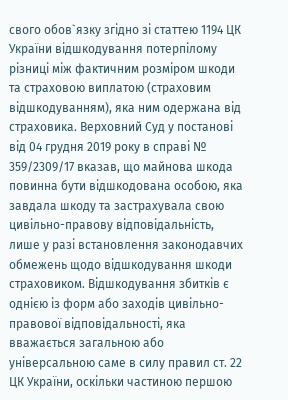свого обов`язку згідно зі статтею 1194 ЦК України відшкодування потерпілому різниці між фактичним розміром шкоди та страховою виплатою (страховим відшкодуванням), яка ним одержана від страховика. Верховний Суд у постанові від 04 грудня 2019 року в справі № 359/2309/17 вказав, що майнова шкода повинна бути відшкодована особою, яка завдала шкоду та застрахувала свою цивільно-правову відповідальність, лише у разі встановлення законодавчих обмежень щодо відшкодування шкоди страховиком. Відшкодування збитків є однією із форм або заходів цивільно-правової відповідальності, яка вважається загальною або універсальною саме в силу правил ст. 22 ЦК України, оскільки частиною першою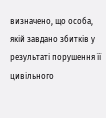визначено, що особа, якій завдано збитків у результаті порушення її цивільного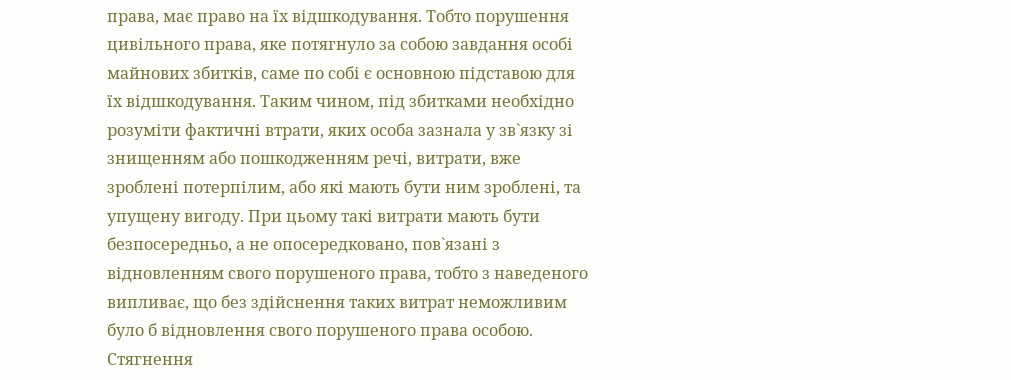права, має право на їх відшкодування. Тобто порушення цивільного права, яке потягнуло за собою завдання особі майнових збитків, саме по собі є основною підставою для їх відшкодування. Таким чином, під збитками необхідно розуміти фактичні втрати, яких особа зазнала у зв`язку зі знищенням або пошкодженням речі, витрати, вже зроблені потерпілим, або які мають бути ним зроблені, та упущену вигоду. При цьому такі витрати мають бути безпосередньо, а не опосередковано, пов`язані з відновленням свого порушеного права, тобто з наведеного випливає, що без здійснення таких витрат неможливим було б відновлення свого порушеного права особою. Стягнення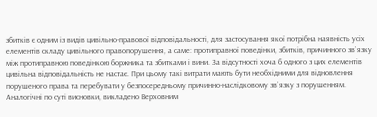збитків є одним із видів цивільно-правової відповідальності, для застосування якої потрібна наявність усіх елементів складу цивільного правопорушення, а саме: протиправної поведінки, збитків, причинного зв`язку між протиправною поведінкою боржника та збитками і вини. За відсутності хоча б одного з цих елементів цивільна відповідальність не настає. При цьому такі витрати мають бути необхідними для відновлення порушеного права та перебувати у безпосередньому причинно-наслідковому зв`язку з порушенням. Аналогічні по суті висновки, викладено Верховним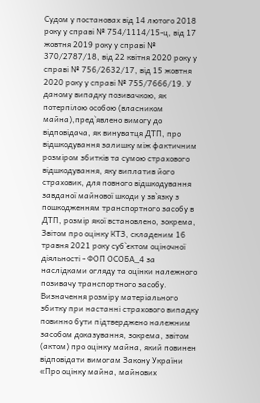Судом у постановах від 14 лютого 2018 року у справі № 754/1114/15-ц, від 17 жовтня 2019 року у справі № 370/2787/18, від 22 квітня 2020 року у справі № 756/2632/17, від 15 жовтня 2020 року у справі № 755/7666/19. У даному випадку позивачкою, як потерпілою особою (власником майна),пред`явлено вимогу до відповідача, як винуватця ДТП, про відшкодування залишку між фактичним розміром збитків та сумою страхового відшкодування, яку виплатив його страховик, для повного відшкодування завданої майнової шкоди у зв`язку з пошкодженням транспортного засобу в ДТП, розмір якої встановлено, зокрема, Звітом про оцінку КТЗ, складеним 16 травня 2021 року суб`єктом оціночної діяльності - ФОП ОСОБА_4 за наслідками огляду та оцінки належного позивачу транспортного засобу. Визначення розміру матеріального збитку при настанні страхового випадку повинно бути підтверджено належним засобом доказування, зокрема, звітом (актом) про оцінку майна, який повинен відповідати вимогам Закону України «Про оцінку майна, майнових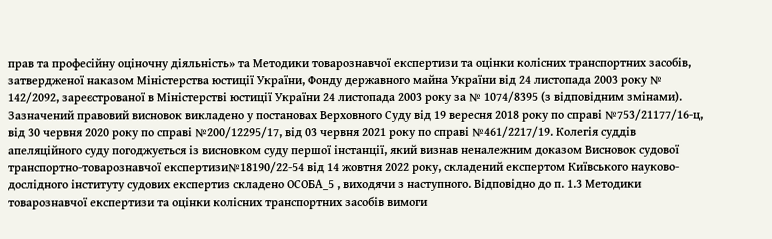прав та професійну оціночну діяльність» та Методики товарознавчої експертизи та оцінки колісних транспортних засобів, затвердженої наказом Міністерства юстиції України, Фонду державного майна України від 24 листопада 2003 року № 142/2092, зареєстрованої в Міністерстві юстиції України 24 листопада 2003 року за № 1074/8395 (з відповідним змінами). Зазначений правовий висновок викладено у постановах Верховного Суду від 19 вересня 2018 року по справі №753/21177/16-ц, від 30 червня 2020 року по справі №200/12295/17, від 03 червня 2021 року по справі №461/2217/19. Колегія суддів апеляційного суду погоджується із висновком суду першої інстанції, який визнав неналежним доказом Висновок судової транспортно-товарознавчої експертизи№18190/22-54 від 14 жовтня 2022 року, складений експертом Київського науково-дослідного інституту судових експертиз складено ОСОБА_5 , виходячи з наступного. Відповідно до п. 1.3 Методики товарознавчої експертизи та оцінки колісних транспортних засобів вимоги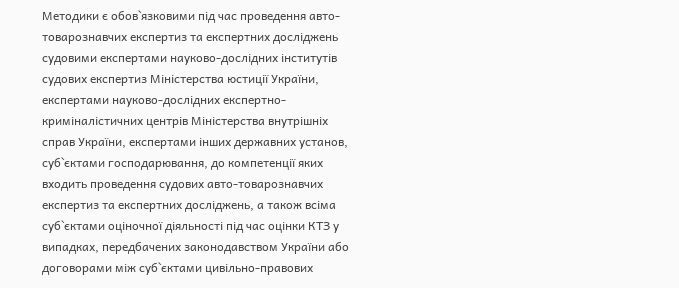Методики є обов`язковими під час проведення авто-товарознавчих експертиз та експертних досліджень судовими експертами науково-дослідних інститутів судових експертиз Міністерства юстиції України, експертами науково-дослідних експертно-криміналістичних центрів Міністерства внутрішніх справ України, експертами інших державних установ, суб`єктами господарювання, до компетенції яких входить проведення судових авто-товарознавчих експертиз та експертних досліджень, а також всіма суб`єктами оціночної діяльності під час оцінки КТЗ у випадках, передбачених законодавством України або договорами між суб`єктами цивільно-правових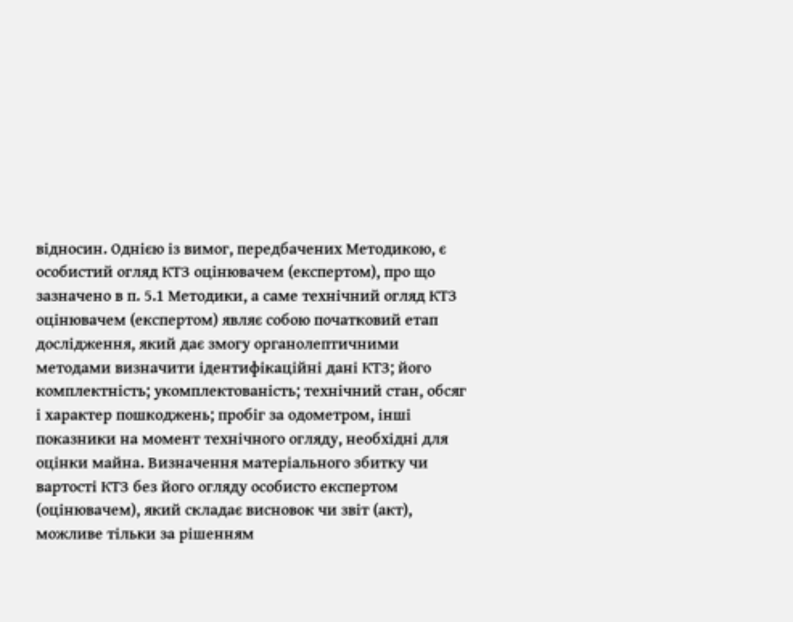відносин. Однією із вимог, передбачених Методикою, є особистий огляд КТЗ оцінювачем (експертом), про що зазначено в п. 5.1 Методики, а саме технічний огляд КТЗ оцінювачем (експертом) являє собою початковий етап дослідження, який дає змогу органолептичними методами визначити ідентифікаційні дані КТЗ; його комплектність; укомплектованість; технічний стан, обсяг і характер пошкоджень; пробіг за одометром, інші показники на момент технічного огляду, необхідні для оцінки майна. Визначення матеріального збитку чи вартості КТЗ без його огляду особисто експертом (оцінювачем), який складає висновок чи звіт (акт), можливе тільки за рішенням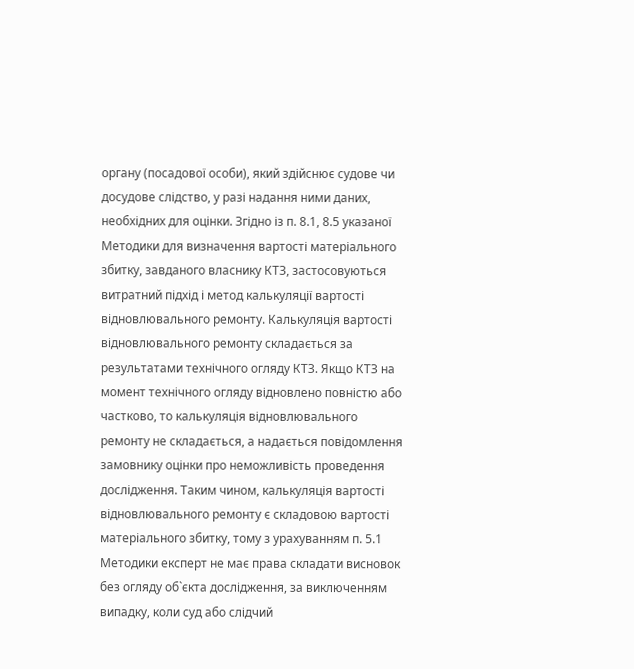органу (посадової особи), який здійснює судове чи досудове слідство, у разі надання ними даних, необхідних для оцінки. Згідно із п. 8.1, 8.5 указаної Методики для визначення вартості матеріального збитку, завданого власнику КТЗ, застосовуються витратний підхід і метод калькуляції вартості відновлювального ремонту. Калькуляція вартості відновлювального ремонту складається за результатами технічного огляду КТЗ. Якщо КТЗ на момент технічного огляду відновлено повністю або частково, то калькуляція відновлювального ремонту не складається, а надається повідомлення замовнику оцінки про неможливість проведення дослідження. Таким чином, калькуляція вартості відновлювального ремонту є складовою вартості матеріального збитку, тому з урахуванням п. 5.1 Методики експерт не має права складати висновок без огляду об`єкта дослідження, за виключенням випадку, коли суд або слідчий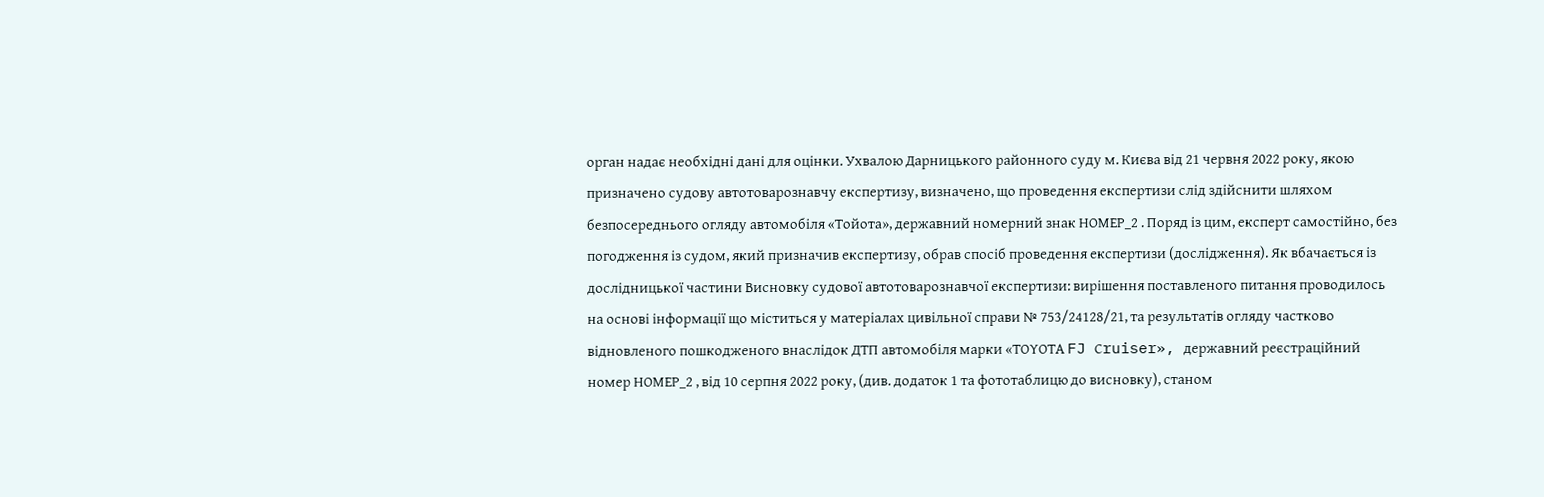орган надає необхідні дані для оцінки. Ухвалою Дарницького районного суду м. Києва від 21 червня 2022 року, якою призначено судову автотоварознавчу експертизу, визначено, що проведення експертизи слід здійснити шляхом безпосереднього огляду автомобіля «Тойота», державний номерний знак НОМЕР_2 . Поряд із цим, експерт самостійно, без погодження із судом, який призначив експертизу, обрав спосіб проведення експертизи (дослідження). Як вбачається із дослідницької частини Висновку судової автотоварознавчої експертизи: вирішення поставленого питання проводилось на основі інформації що міститься у матеріалах цивільної справи № 753/24128/21, та результатів огляду частково відновленого пошкодженого внаслідок ДТП автомобіля марки «ТОYОТА FJ Сruiser», державний реєстраційний номер НОМЕР_2 , від 10 серпня 2022 року, (див. додаток 1 та фототаблицю до висновку), станом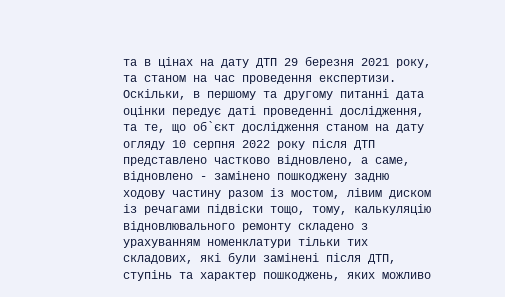та в цінах на дату ДТП 29 березня 2021 року, та станом на час проведення експертизи. Оскільки, в першому та другому питанні дата оцінки передує даті проведенні дослідження, та те, що об`єкт дослідження станом на дату огляду 10 серпня 2022 року після ДТП представлено частково відновлено, а саме, відновлено - замінено пошкоджену задню ходову частину разом із мостом, лівим диском із речагами підвіски тощо, тому, калькуляцію відновлювального ремонту складено з урахуванням номенклатури тільки тих складових, які були замінені після ДТП, ступінь та характер пошкоджень, яких можливо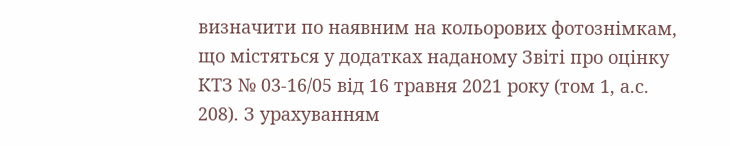визначити по наявним на кольорових фотознімкам, що містяться у додатках наданому Звіті про оцінку КТЗ № 03-16/05 від 16 травня 2021 року (том 1, а.с. 208). З урахуванням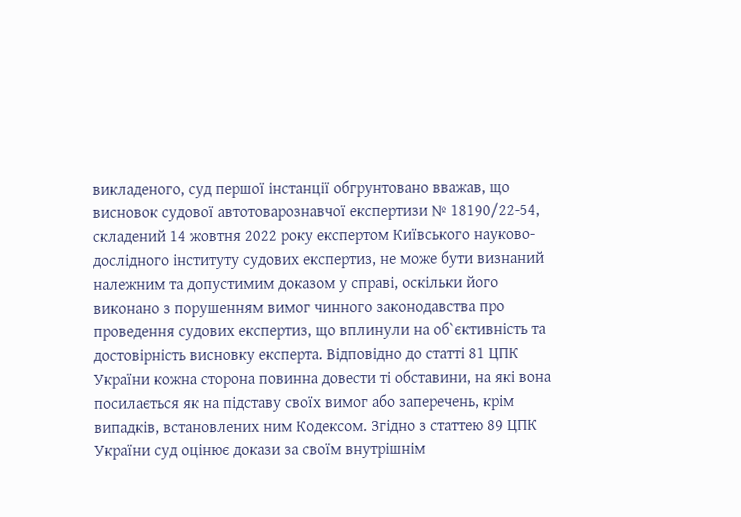викладеного, суд першої інстанції обгрунтовано вважав, що висновок судової автотоварознавчої експертизи № 18190/22-54, складений 14 жовтня 2022 року експертом Київського науково-дослідного інституту судових експертиз, не може бути визнаний належним та допустимим доказом у справі, оскільки його виконано з порушенням вимог чинного законодавства про проведення судових експертиз, що вплинули на об`єктивність та достовірність висновку експерта. Відповідно до статті 81 ЦПК України кожна сторона повинна довести ті обставини, на які вона посилається як на підставу своїх вимог або заперечень, крім випадків, встановлених ним Кодексом. Згідно з статтею 89 ЦПК України суд оцінює докази за своїм внутрішнім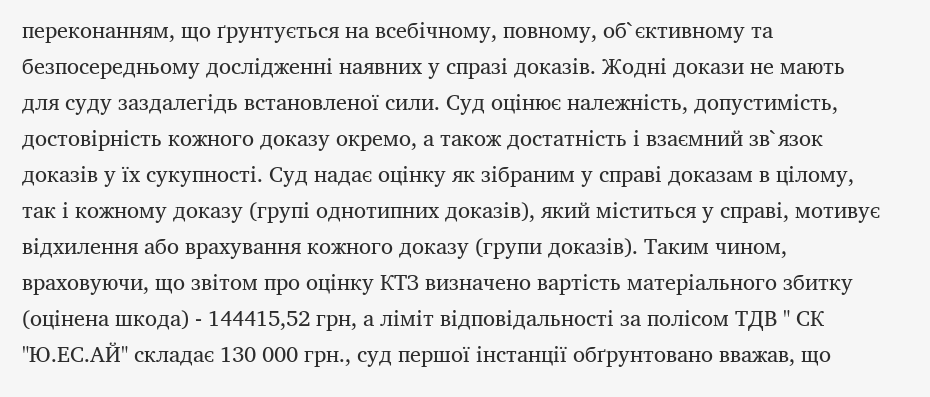переконанням, що ґрунтується на всебічному, повному, об`єктивному та безпосередньому дослідженні наявних у спразі доказів. Жодні докази не мають для суду заздалегідь встановленої сили. Суд оцінює належність, допустимість, достовірність кожного доказу окремо, а також достатність і взаємний зв`язок доказів у їх сукупності. Суд надає оцінку як зібраним у справі доказам в цілому, так і кожному доказу (групі однотипних доказів), який міститься у справі, мотивує відхилення або врахування кожного доказу (групи доказів). Таким чином, враховуючи, що звітом про оцінку КТЗ визначено вартість матеріального збитку (оцінена шкода) - 144415,52 грн, а ліміт відповідальності за полісом ТДВ " СК "Ю.ЕС.АЙ" складає 130 000 грн., суд першої інстанції обґрунтовано вважав, що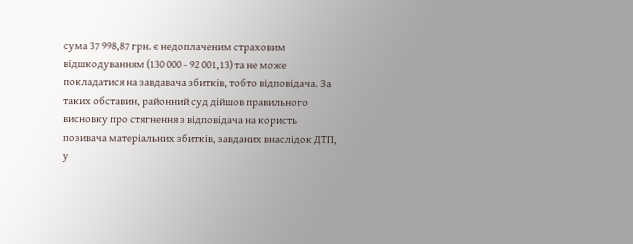сума 37 998,87 грн. є недоплаченим страховим відшкодуванням (130 000 - 92 001,13) та не може покладатися на завдавача збитків, тобто відповідача. За таких обставин, районний суд дійшов правильного висновку про стягнення з відповідача на користь позивача матеріальних збитків, завданих внаслідок ДТП, у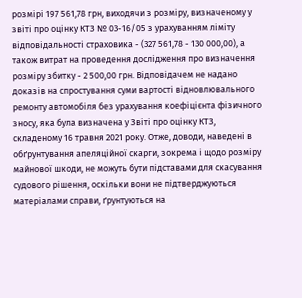розмірі 197 561,78 грн, виходячи з розміру, визначеному у звіті про оцінку КТЗ № 03-16/05 з урахуванням ліміту відповідальності страховика - (327 561,78 - 130 000,00), а також витрат на проведення дослідження про визначення розміру збитку - 2 500,00 грн. Відповідачем не надано доказів на спростування суми вартості відновлювального ремонту автомобіля без урахування коефіцієнта фізичного зносу, яка була визначена у Звіті про оцінку КТЗ, складеному 16 травня 2021 року. Отже, доводи, наведені в обґрунтування апеляційної скарги, зокрема і щодо розміру майнової шкоди, не можуть бути підставами для скасування судового рішення, оскільки вони не підтверджуються матеріалами справи, ґрунтуються на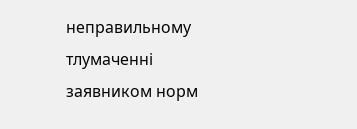неправильному тлумаченні заявником норм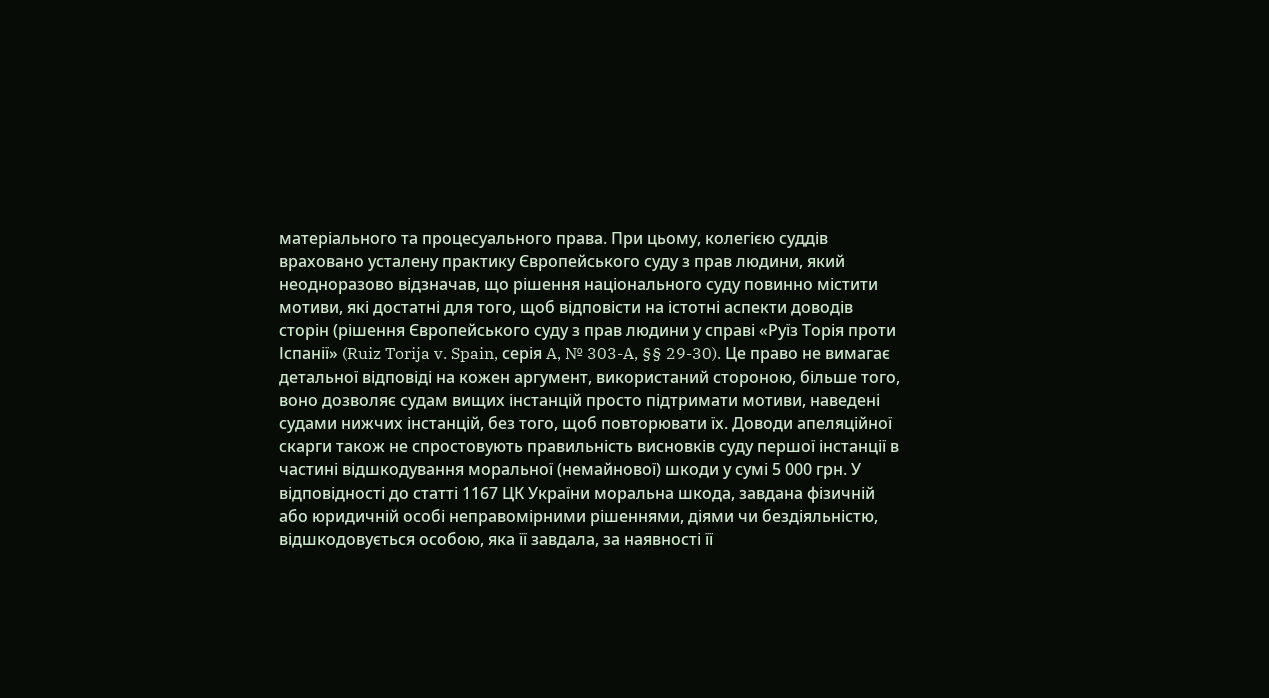матеріального та процесуального права. При цьому, колегією суддів враховано усталену практику Європейського суду з прав людини, який неодноразово відзначав, що рішення національного суду повинно містити мотиви, які достатні для того, щоб відповісти на істотні аспекти доводів сторін (рішення Європейського суду з прав людини у справі «Руїз Торія проти Іспанії» (Ruiz Torija v. Spain, серія A, № 303-A, §§ 29-30). Це право не вимагає детальної відповіді на кожен аргумент, використаний стороною, більше того, воно дозволяє судам вищих інстанцій просто підтримати мотиви, наведені судами нижчих інстанцій, без того, щоб повторювати їх. Доводи апеляційної скарги також не спростовують правильність висновків суду першої інстанції в частині відшкодування моральної (немайнової) шкоди у сумі 5 000 грн. У відповідності до статті 1167 ЦК України моральна шкода, завдана фізичній або юридичній особі неправомірними рішеннями, діями чи бездіяльністю, відшкодовується особою, яка її завдала, за наявності її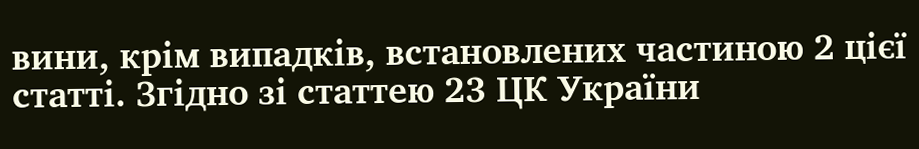вини, крім випадків, встановлених частиною 2 цієї статті. Згідно зі статтею 23 ЦК України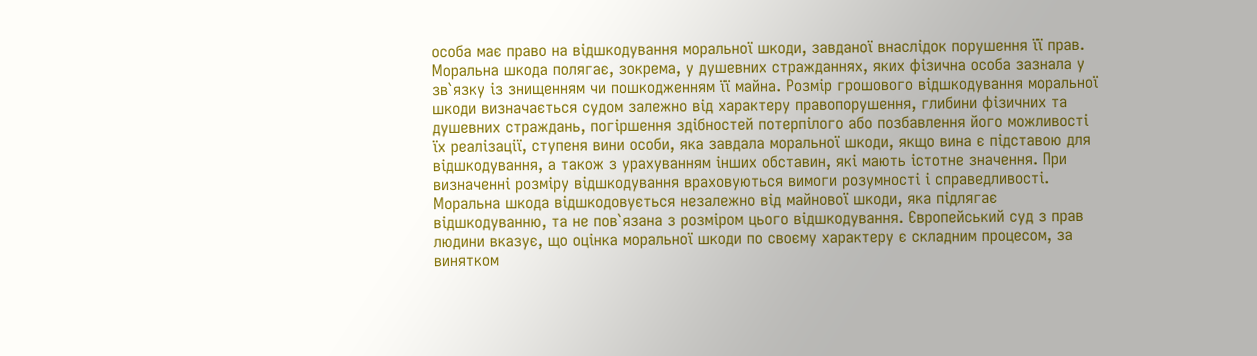особа має право на відшкодування моральної шкоди, завданої внаслідок порушення її прав. Моральна шкода полягає, зокрема, у душевних стражданнях, яких фізична особа зазнала у зв`язку із знищенням чи пошкодженням її майна. Розмір грошового відшкодування моральної шкоди визначається судом залежно від характеру правопорушення, глибини фізичних та душевних страждань, погіршення здібностей потерпілого або позбавлення його можливості їх реалізації, ступеня вини особи, яка завдала моральної шкоди, якщо вина є підставою для відшкодування, а також з урахуванням інших обставин, які мають істотне значення. При визначенні розміру відшкодування враховуються вимоги розумності і справедливості. Моральна шкода відшкодовується незалежно від майнової шкоди, яка підлягає відшкодуванню, та не пов`язана з розміром цього відшкодування. Європейський суд з прав людини вказує, що оцінка моральної шкоди по своєму характеру є складним процесом, за винятком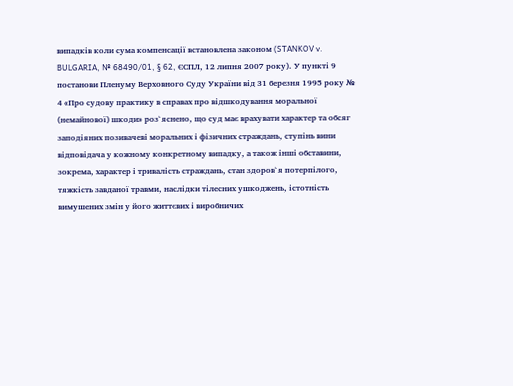випадків коли сума компенсації встановлена законом (STANKOV v. BULGARIA, № 68490/01, § 62, ЄСПЛ, 12 липня 2007 року). У пункті 9 постанови Пленуму Верховного Суду України від 31 березня 1995 року № 4 «Про судову практику в справах про відшкодування моральної (немайнової) шкоди» роз`яснено, що суд має врахувати характер та обсяг заподіяних позивачеві моральних і фізичних страждань, ступінь вини відповідача у кожному конкретному випадку, а також інші обставини, зокрема, характер і тривалість страждань, стан здоров`я потерпілого, тяжкість завданої травми, наслідки тілесних ушкоджень, істотність вимушених змін у його життєвих і виробничих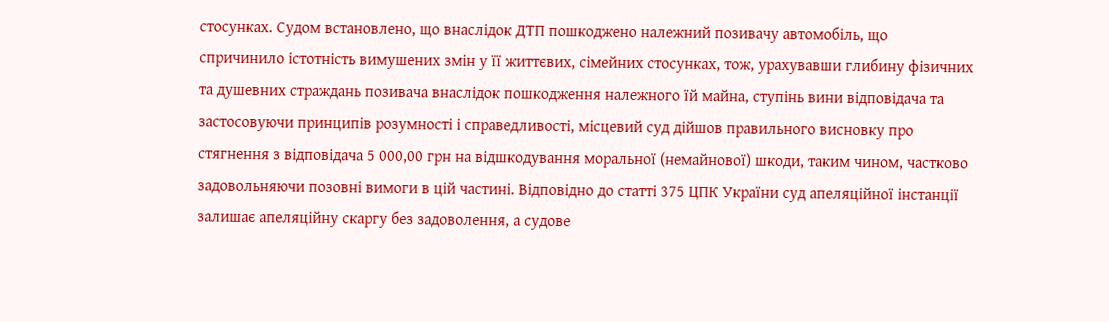стосунках. Судом встановлено, що внаслідок ДТП пошкоджено належний позивачу автомобіль, що спричинило істотність вимушених змін у її життєвих, сімейних стосунках, тож, урахувавши глибину фізичних та душевних страждань позивача внаслідок пошкодження належного їй майна, ступінь вини відповідача та застосовуючи принципів розумності і справедливості, місцевий суд дійшов правильного висновку про стягнення з відповідача 5 000,00 грн на відшкодування моральної (немайнової) шкоди, таким чином, частково задовольняючи позовні вимоги в цій частині. Відповідно до статті 375 ЦПК України суд апеляційної інстанції залишає апеляційну скаргу без задоволення, а судове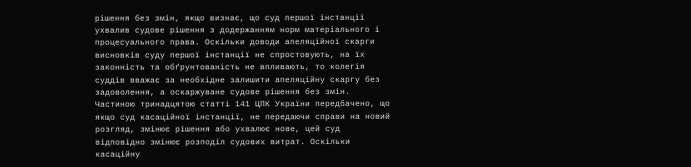рішення без змін, якщо визнає, що суд першої інстанції ухвалив судове рішення з додержанням норм матеріального і процесуального права. Оскільки доводи апеляційної скарги висновків суду першої інстанції не спростовують, на їх законність та обґрунтованість не впливають, то колегія суддів вважає за необхідне залишити апеляційну скаргу без задоволення, а оскаржуване судове рішення без змін. Частиною тринадцятою статті 141 ЦПК України передбачено, що якщо суд касаційної інстанції, не передаючи справи на новий розгляд, змінює рішення або ухвалює нове, цей суд відповідно змінює розподіл судових витрат. Оскільки касаційну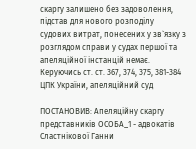скаргу залишено без задоволення, підстав для нового розподілу судових витрат, понесених у зв`язку з розглядом справи у судах першої та апеляційної інстанцій немає. Керуючись ст. ст. 367, 374, 375, 381-384 ЦПК України, апеляційний суд

ПОСТАНОВИВ: Апеляційну скаргу представників ОСОБА_1 - адвокатів Сластнікової Ганни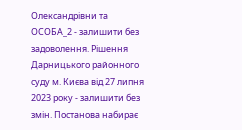Олександрівни та ОСОБА_2 - залишити без задоволення. Рішення Дарницького районного суду м. Києва від 27 липня 2023 року - залишити без змін. Постанова набирає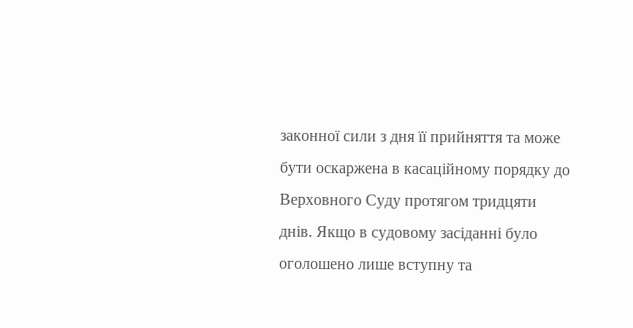законної сили з дня її прийняття та може бути оскаржена в касаційному порядку до Верховного Суду протягом тридцяти днів. Якщо в судовому засіданні було оголошено лише вступну та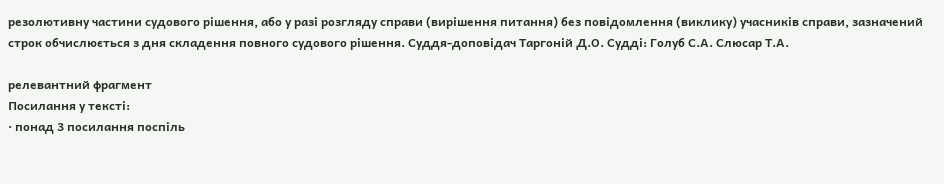резолютивну частини судового рішення, або у разі розгляду справи (вирішення питання) без повідомлення (виклику) учасників справи, зазначений строк обчислюється з дня складення повного судового рішення. Суддя-доповідач Таргоній Д.О. Судді: Голуб С.А. Слюсар Т.А.

релевантний фрагмент
Посилання у тексті:
· понад 3 посилання поспіль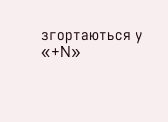згортаються у «+N»